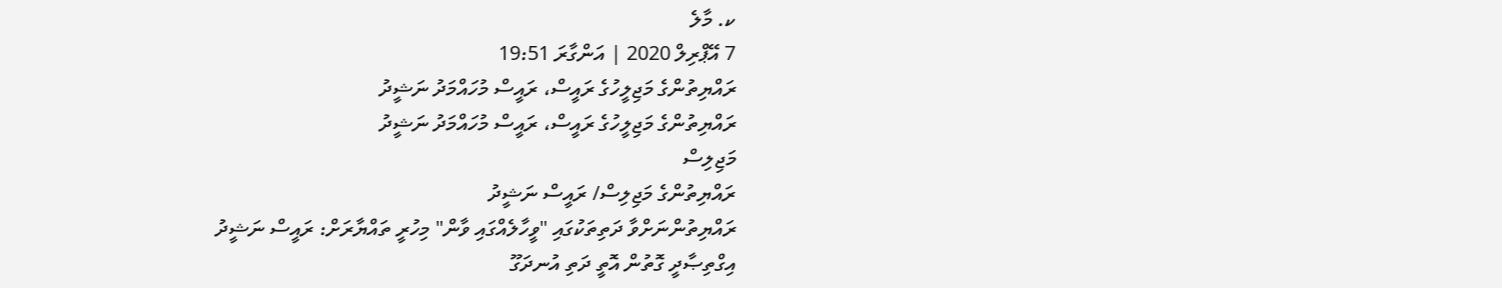ކ. މާލެ
7 އޭޕްރިލް 2020 | އަންގާރަ 19:51
ރައްޔިތުންގެ މަޖިލީހުގެ ރައީސް، ރައީސް މުހައްމަދު ނަޝީދު
ރައްޔިތުންގެ މަޖިލީހުގެ ރައީސް، ރައީސް މުހައްމަދު ނަޝީދު
މަޖިލިސް
ރައްޔިތުންގެ މަޖިލިސް/ ރައީސް ނަޝީދު
ރައްޔިތުންނަށްވާ ދަތިތަކުގައި "ވީހާލެއްގައި ވާން" މިހުރީ ތައްޔާރަށް: ރައީސް ނަޝީދު
އިގްތިޞާދީ ގޮތުން އޮތީ ދަތި އުނދަގޫ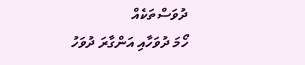ދުވަސްތަކެއް
ހޯމަ ދުވަހާއި އަންގާރަ ދުވަހު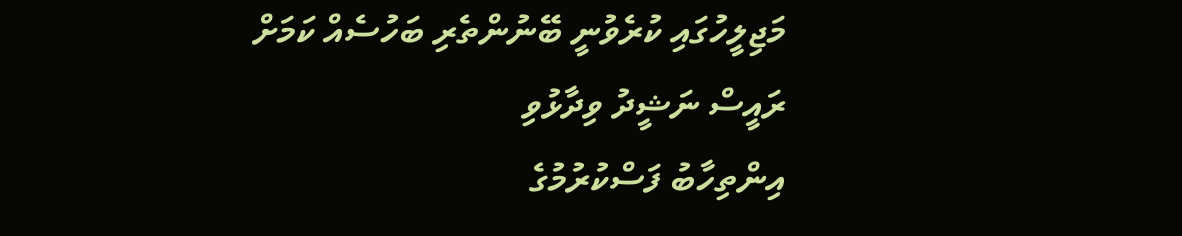މަޖިލީހުގައި ކުރެވުނީ ބޭނުންތެރި ބަހުސެއް ކަމަށް ރައީސް ނަޝީދު ވިދާޅުވި
އިންތިހާބު ފަސްކުރުމުގެ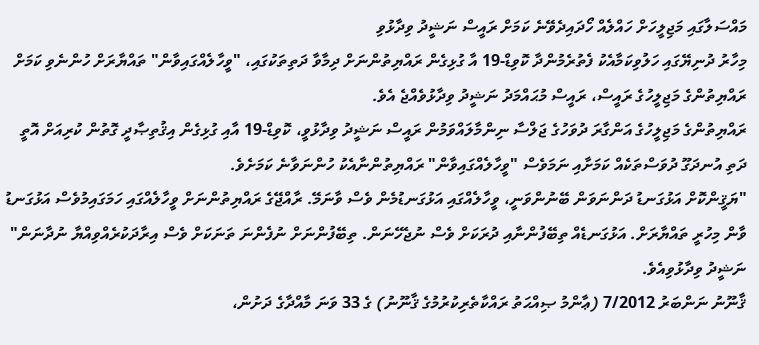މައްސަލާގައި މަޖިލީހަށް ހައްލެއް ހޯދައިދެވޭނެ ކަމަށް ރައީސް ނަޝީދު ވިދާޅުވި
މިހާރު ދުނިޔޭގައި ހަލުވިކަމާއެކު ފެތުރެމުންދާ ކޮވިޑް-19 އާ ގުޅިގެން ރައްޔިތުންނަށް ދިމާވާ ދަތިތަކުގައި، "ވީހާލެއްގައިވާން" ތައްޔާރަށް ހުންނެވި ކަމަށް ރައްޔިތުންގެ މަޖިލީހުގެ ރައީސް، ރައީސް މުޙައްމަދު ނަޝީދު ވިދާޅުވެއްޖެ އެވެ.
ރައްޔިތުންގެ މަޖިލީހުގެ އަންގާރަ ދުވަހުގެ ޖަލްސާ ނިންމާލައްވަމުން ރައީސް ނަޝީދު ވިދާޅުވީ، ކޮވިޑް-19 އާއި ގުޅިގެން އިޤުތިޞާދީ ގޮތުން ކުރިއަށް އޮތީ ދަތި އުނދަގޫ ދުވަސްތަކެއް ކަމަށާއި ނަމަވެސް "ވީހާލެއްގައިވާން" ރައްޔިތުންނާއެކު ހުންނަވާނެ ކަމަށެވެ.
"ޔަޤީންކޮށް އަޅުގަނޑު ދަންނަވަން ބޭނުންވަނީ، ވީހާލެއްގައި އަޅުގަނޑުމެން ވެސް ވާނަމޭ. ރާއްޖޭގެ ރައްޔިތުންނަށް ވީހާލެއްގައި ހަމަގައިމުވެސް އަޅުގަނޑު ވާން މިހުރީ ތައްޔާރަށް. އަޅުގަނޑެއް ތިބޭފުންނާއި ދުރަކަށް ވެސް ނުޖެހޭނަން. ތިބޭފުންނަށް ނުފެންނަ ތަނަކަށް ވެސް އިރާދަކުރެއްވިއްޔާ ނުދާނަން" ނަޝީދު ވިދާޅުވިއެވެ.
ޤާނޫނު ނަންބަރު 7/2012 (ޢާންމު ޞިއްޙަތު ރައްކާތެރިކުރުމުގެ ޤާނޫނު) ގެ 33 ވަނަ މާއްދާގެ ދަށުން،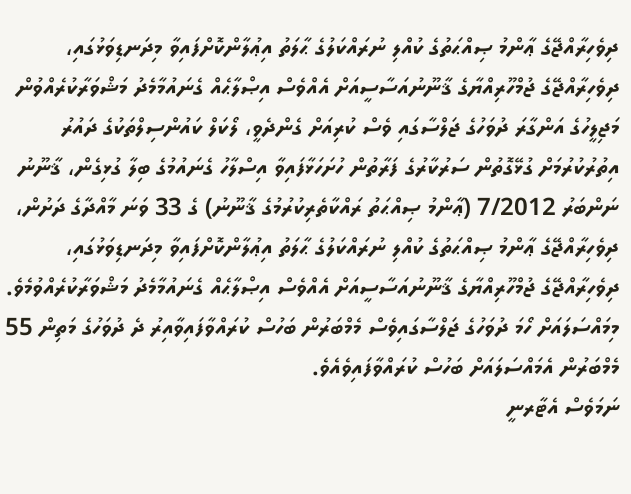ދިވެހިރާއްޖޭގެ ޢާންމު ޞިއްޙަތުގެ ކުއްލި ނުރައްކަލުގެ ޙާލަތު އިޢުލާންކޮށްފައިވާ މިދަނޑިވަޅުގައި، ދިވެހިރާއްޖޭގެ ޖުމްހޫރިއްޔާގެ ޤާނޫނުއަސާސީއަށް އެއްވެސް އިޞްލާޙެއް ގެނައުމާމެދު މަޝްވަރާކުރެއްވުން
މަޖިލީހުގެ އަންގާރަ ދުވަހުގެ ޖަލްސާގައި ވެސް ކުރިއަށް ގެންދެވީ، ލޯކަލް ކައުންސިލްތަކުގެ ދައުރު އިތުރުކުރުމަށް ގުޅޭގޮތުން ސަރުކާރުގެ ފަރާތުން ހުށަހަޅާފައިވާ އިސްލާހު ގެނައުމުގެ ބިލާ ގުޅިގެން، ޤާނޫނު ނަންބަރު 7/2012 (ޢާންމު ޞިއްޙަތު ރައްކާތެރިކުރުމުގެ ޤާނޫނު) ގެ 33 ވަނަ މާއްދާގެ ދަށުން، ދިވެހިރާއްޖޭގެ ޢާންމު ޞިއްޙަތުގެ ކުއްލި ނުރައްކަލުގެ ޙާލަތު އިޢުލާންކޮށްފައިވާ މިދަނޑިވަޅުގައި، ދިވެހިރާއްޖޭގެ ޖުމްހޫރިއްޔާގެ ޤާނޫނުއަސާސީއަށް އެއްވެސް އިޞްލާޙެއް ގެނައުމާމެދު މަޝްވަރާކުރެއްވުމެވެ.
މިމައްސަލައަށް ހޯމަ ދުވަހުގެ ޖަލްސާގައިވެސް މެމްބަރުން ބަހުސް ކުރައްވާފައިވާއިރު ދެ ދުވަހުގެ މަތިން 55 މެމްބަރުން އެމައްސަލައަށް ބަހުސް ކުރައްވާފައިވެއެވެ.
ނަމަވެސް އެޓާރނީ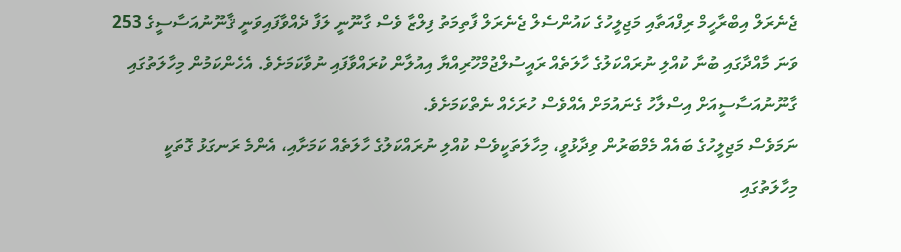ޖެނެރަލް އިބްރާހީމް ރިފްއަތާއި މަޖިލީހުގެ ކައުންސެލް ޖެނެރަލް ފާތިމަތު ފިލްޒާ ވެސް ގާނޫނީ ލަފާ ދެއްވާފައިވަނީ ޤާނޫނުއަސާސީގެ 253 ވަނަ މާއްދާގައި ބުނާ ކުއްލި ނުރައްކަލުގެ ހާލަތެއް ރައީސުލްޖުމްހޫރިއްޔާ އިއުލާން ކުރައްވާފައި ނުވާކަމަށެވެ. އެހެންކަމުން މިހާލަތުގައި ގާނޫނުއަސާސީއަށް އިސްލާހު ގެނައުމަށް އެއްވެސް ހުރަހެއް ނެތްކަމަށެވެ.
ނަމަވެސް މަޖިލީހުގެ ބައެއް މެމްބަރުން ވިދާޅުވީ، މިހާލަތަކީވެސް ކުއްލި ނުރައްކަލުގެ ހާލަތެއް ކަމަށާއި، އެންމެ ރަނގަޅު ގޮތަކީ މިހާލަތުގައި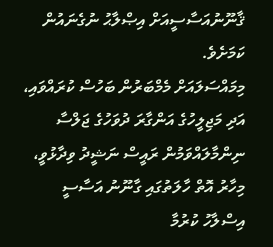ޤާނޫނުއަސާސީއަށް އިޞްލާޙު ނުގެނައުން ކަމަށެވެ.
މިމައްސަލައަށް މެމްބަރުން ބަހުސް ކުރައްވައި، އަދި މަޖިލީހުގެ އަންގާރަ ދުވަހުގެ ޖަލްސާ ނިންމާލައްވަމުން ރައީސް ނަޝީދު ވިދާޅުވީ، މިހާރު އޮތް ހާލަތުގައި ގާނޫނު އަސާސީ އިސްލާހު ކުރުމާ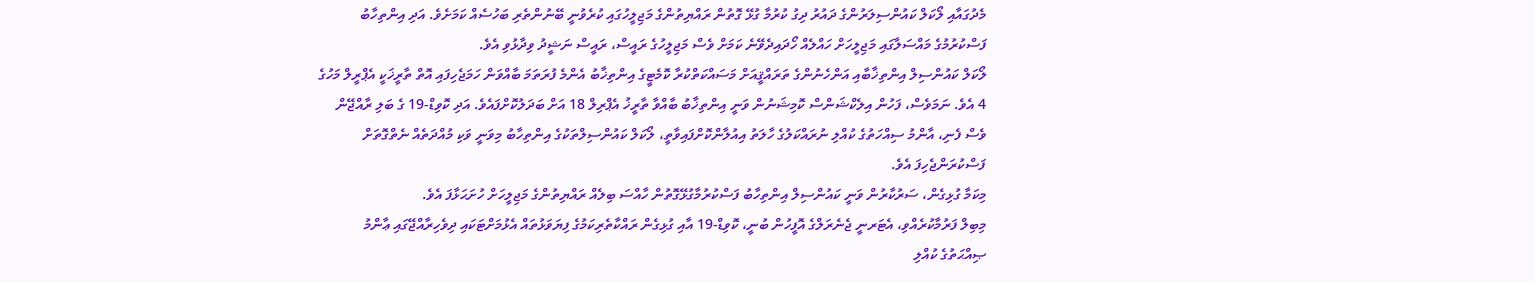މެދުގައާއި ލޯކަލް ކައުންސިލަރުންގެ ދައުރު ދިގު ކުރުމާ ގުޅޭ ގޮތުން ރައްޔިތުންގެ މަޖިލީހުގައި ކުރެވުނީ ބޭނުންތެރި ބަހުސެއް ކަމަށެވެ. އަދި އިންތިހާބު ފަސްކުރުމުގެ މައްސަލާގައި މަޖިލީހަށް ހައްލެއް ހޯދައިދެވޭނެ ކަމަށް ވެސް މަޖިލީހުގެ ރައީސް، ރައީސް ނަޝީދު ވިދާޅުވި އެވެ.
ލޯކަލް ކައުންސިލް އިންތިޚާބާއި އަންހެނުންގެ ތަރައްޤީއަށް މަސައްކަތްކުރާ ކޮމެޓީގެ އިންތިޚާބު އެންމެ ފުރަތަމަ ބާއްވަން ހަމަޖެހިފައި އޮތް ތާރީޚަކީ އެޕްރީލް މަހުގެ 4 އެވެ. ނަމަވެސް، ފަހުން އިލެކްޝަންސް ކޮމިޝަނުން ވަނީ އިންތިޚާބު ބާއްވާ ތާރީޚު އެޕްރިލް 18 އަށް ބަދަލުކޮށްފައެވެ. އަދި ކޮވިޑް-19 ގެ ބަލި ރާއްޖޭން ވެސް ފެނި، އާންމު ސިއްހަތުގެ ކުއްލި ނުރައްކަލުގެ ހާލަތު އިއުލާންކޮށްފައިވާތީ، ލޯކަލް ކައުންސިލްތަކުގެ އިންތިހާބު މިވަނީ ވަކި މުއްދަތެއް ނެތްގޮތަށް ފަސްކުރަންޖެހިފަ އެވެ.
މިކަމާ ގުޅިގެން، ސަރުކާރުން ވަނީ ކައުންސިލް އިންތިހާބު ފަސްކުރުމާގުޅޭގޮތުން ހާއްސަ ބިލެއް ރައްޔިތުންގެ މަޖިލީހަށް ހުށަޙަޅާފަ އެވެ.
މިބިލް ފަރުމާކުރެއްވި، އެޓަރނީ ޖެނެރަލްގެ އޮފީހުން ބުނީ، ކޮވިޑް-19 އާއި ގުޅިގެން ރައްކާތެރިކަމުގެ ފިޔަވަޅުތައް އެޅުމަށްޓަކައި ދިވެހިރާއްޖޭގައި ޢާންމު ޞިއްޙަތުގެ ކުއްލި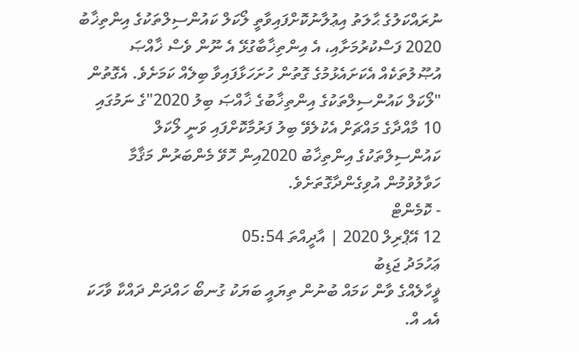ނުރައްކަލުގެ ޙާލަތު އިޢުލާނުކޮށްފައިވާތީ ލޯކަލް ކައުންސިލްތަކުގެ އިންތިޚާބު 2020 ފަސްކުރުމަށާއި، އެ އިންތިޚާބާގުޅޭ އެ ނޫން ވެސް ޚާއްޞަ އުޞޫލުތަކެއް އެކަށައެޅުމުގެ ގޮތުން ހުށަހަޅާފައިވާ ބިލެއް ކަމަށެވެ. އެގޮތުން "ލޯކަލް ކައުންސިލްތަކުގެ އިންތިޚާބުގެ ޚާއްޞަ ބިލު 2020"ގެ ނަމުގައި 10 މާއްދާގެ މައްޗަށް އެކުލެވޭ ބިލު ފަރުމާކޮށްފައި ވަނީ ލޯކަލް ކައުންސިލްތަކުގެ އިންތިޚާބު 2020އިން ހޮވޭ މެންބަރުން މަޤާމާ ހަވާލުވުމުން އުވިގެންދާގޮތަށެވެ.
- ކޮމެންޓް
12 އޭޕްރިލް 2020 | އާދީއްތަ 05:54
ޢަހުމަދު ޖަޑިބު
ޥީހާލެއްގެ ވާން ކަމައް ބުނުން ތިޔައީ ބަޔަކު ގުނބޯ ހައްދަން ދައްކާ ވާހަކަ އެއ އް.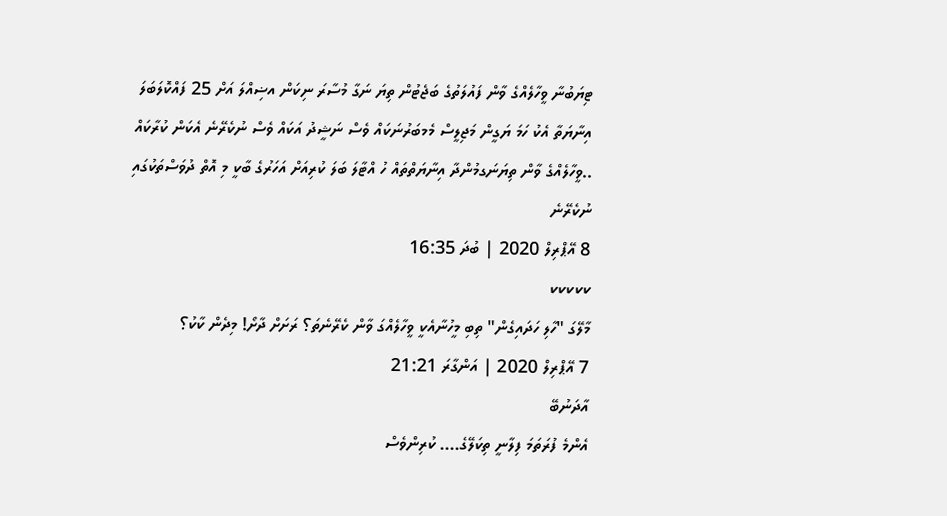ޓިޔަބުނާ ވީހާލެއްގެ ވާން ފައުލަތުގެ ބަޖެޓުން ތިޔަ ނަގާ މުސާރަ ނިކަން އޟިއްލަ އަށް 25 ފައްކޮލަބަލަ އިނާޔަތާ އެކު ހަމަ ޔަގީން މަޖިލީސް މެމބަރުނަކައް ވެސް ނަޝީދު އަކައް ވެސް ނުކެރޭނެ އެކަން ކުރާކައް ..ވީހާލެއްގެ ވާން ތިޔަނަގމުންދާ އިނާޔަތްތައް ހު އްޓާލަ ބަލަ ކުރިއަށް އަހަރުގެ ބާކީ މި އޮތް ދުވަސްތަކުގައި ނުކެރޭނެ
8 އޭޕްރިލް 2020 | ބުދަ 16:35
ކކކކކ
މާލޭގަ "ހާލި ހަދައިގެން" ތިބި މީހުނާއެކީ ވީހާލެއްގަ ވާން ކެރޭނެތަ؟ ރަށަށް ދާށޯ! މިދެން ކާކު؟
7 އޭޕްރިލް 2020 | އަންގާރަ 21:21
އާދަނުބޭ
އެންމެ ފުރަތަމަ ފިލާނީ ތިކަލޭގެ.... ކުރިންވެސް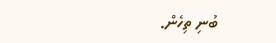ބުނި ތިހެން.